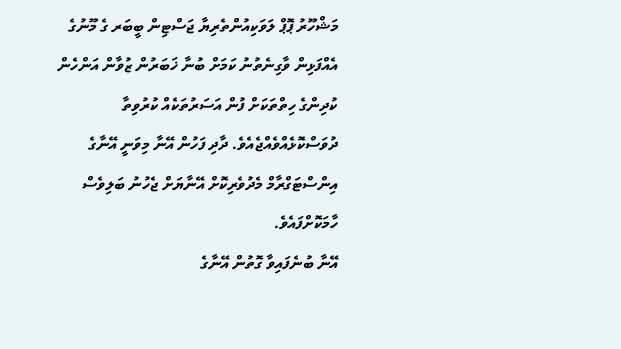މަޝްހޫރު ޕޮޕް ލަވަކިއުންތެރިޔާ ޖަސްޓިން ބީބަރ ގެ މޫނުގެ އެއްފަޅިން ވާގިނެތުނު ކަމަށް ބުނާ ޚަބަރުން ޒުވާން އަންހެން ކުދިންގެ ހިތްތަކަށް ފުން އަސަރުތަކެއް ކުރުވިތާ ދުވަސްކޮޅެއްވެއްޖެއެވެ. ދާދި ފަހުން އޭނާ މިވަނީ އޭނާގެ އިންސްޓަގްރާމް މެދުވެރިކޮށް އޭނާޔަށް ޖެހުނު ބަލިވެސް ހާމަކޮށްފައެވެ.
އޭނާ ބުނެފައިވާ ގޮތުން އޭނާގެ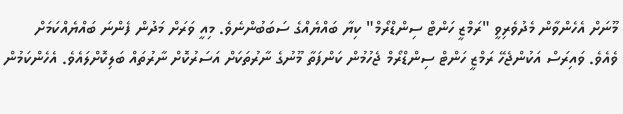މޫނަށް އެހެންވާން މެދުވެރިވީ "ރަމްޒީ ހަންޓް ސިންޑްރޯމް" ކިޔާ ބައްޔެއްގެ ސަބަބުންނެވެ. މިއީ ވަރަށް މަދުން ފެންނަ ބައްޔެއްކަމަށް ވެއެވެ. ވައިރަސް އަކުންޖެހޭ ރަމްޒީ ހަންޓް ސިންޑްރޯމް ޖެހުމުން ކަންފަތާ މޫނުގެ ނާރުތަކަށް އަސަރުކޮށް ނާރުތައް ބަލިކޮށްލައެވެ. އެހެންކަމުން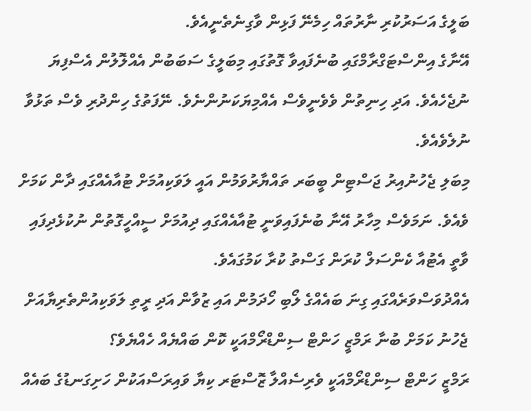ބަލީގެ އަސަރުކުރި ނާރުތައް ހިމެނޭ ފަޅިން ވާގިނެތެނީއެވެ.
އޭނާގެ އިންސްޓަގްރާމްގައި ބުނެފައިވާ ގޮތުގައި މިބަލީގެ ސަބަބުން އެއްލޮލުން އެސްފިޔަ ނުޖެހެއެވެ. އަދި ހިނިތުން ވެވެނީވެސް އެއްމިޔަކަނުންނެވެ. ނޭފަތުގެ ހިންދުރި ވެސް ތަޅުވާ ނުލެވެއެވެ.
މިބަލި ޖެހުނުއިރު ޖަސްޓިން ބީބަރ ތައްޔާރުވަމުން އައީ ލަވަކިއުމަށް ޓުއާއެއްގައި ދާން ކަމަށް ވެއެވެ. ނަމަވެސް މިހާރު އޭނާ ބުނެފައިވަނީ ޓުއާއެއްގައި ދިއުމަށް ސީއްހީގޮތުން ނުކުޅެދިފައި ވާތީ އެޓުއާ ކެންސަލް ކުރަން ގަސްތު ކުރާ ކަމުގައެވެ.
އެއްދުވަސްވަރެއްގައި ގިނަ ބައެއްގެ ލޯބި ހޯދަމުން އައި ޒުވާން އަދި ރީތި ލަވަކިއުންތެރިޔާއަށް ޖެހުނު ކަމަށް ބުނާ ރަމްޒީ ހަންޓް ސިންޑްރޯމްއަކީ ކޮން ބައްޔެއް ހެއްޔެވެ؟
ރަމްޒީ ހަންޓް ސިންޑްރޯމްއަކީ ވެރިސެއްލާ ޒޮސްޓަރ ކިޔާ ވައިރަސްއަކުން ހަށިގަނޑުގެ ބައެއް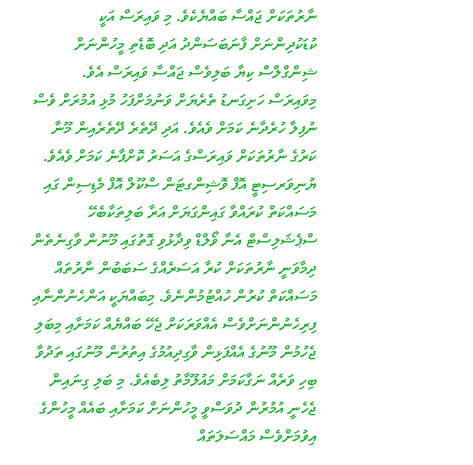ނާރުތަކަށް ޖައްސާ ބައްޔެކެވެ. މި ވައިރަސް އަކީ ކުޑަކުދިންނަށް ފާނަބަސަންދު އަދި ބޮޑެތި މީހުންނަށް ޝިންގްލްސް ކިޔާ ބަލިވެސް ޖައްސާ ވައިރަސް އެވެ. މިވައިރަސް ހަށިގަނޑު ތެރެޔަށް ވަނުމަށްފަހު މުޅި އުމުރަށް ވެސް ނުފިލާ ހުރެދާނެ ކަމަށް ވެއެވެ. އަދި ދޭތެރެ ދޭތެރެއިން މޫނާ ކަރުގެ ނާރުތަކަށް ވައިރަސްގެ އަސަރު ކޮށްފާނެ ކަމަށް ވެއެވެ.
ޔުނިވަރސިޓީ އޮފް ވޮޝިންގޓަން ސްކޫލް އޮފް މެޑިސިން ގައި މަސައްކަތް ކުރައްވާ ގައިންގަޔަށް އަރާ ބަލިތަކާބެހޭ ސްޕެޝަލިސްޓް އެނާ ވޯލްޑް ވިދާޅުވި ގޮތުގައި މޫނުން ވާގިނެތެން ދިމާވަނީ ނާރުތަކަށް ކުރާ އަސަރެއްގެ ސަބަބުން ނާރުތައް މަސައްކަތް ކުރުން ހުއްޓުމުންނެވެ. މިބައްޔަކީ އަންހެނުންނާއި ފިރިހެނުންނަށްވެސް އެއްވަރަކަށް ޖެހޭ ބައްޔެއް ކަމަށާއި މިބަލި ޖެހުމުން މޫނުގެ އެއްފަޅިން ވާގިދިއުމުގެ އިތުރުން މޫނުގައި ތަދުވާ ބިހި ވަރެއް ނަގާކަމަށް މައުލޫމާތު ލިބެއެވެ. މި ބަލި ގިނައިން ޖެހެނީ އުމުރުން ދުވަސްވީ މީހުންނަށް ކަމަށާއި ބައެއް މީހުންގެ އިވުމަށްވެސް މައްސަލަތައް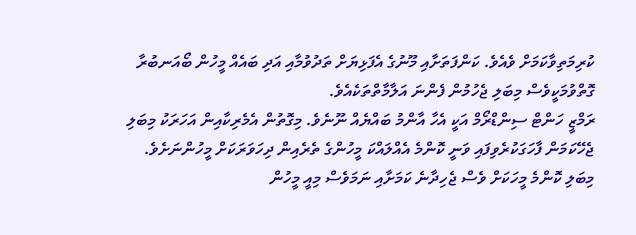ކުރިމަތިވާކަމަށް ވެއެވެ. ކަންފަތަށާއި މޫނުގެ އެފަޅިޔަށް ތަދުވުމާއި އަދި ބައެއް މީހުން ބޯއަނބުރާ ގޮތްވުމަކީވެސް މިބަލި ޖެހުމުން ފެންނަ އަލާމާތްތަކެއެވެ.
ރަމްޒީ ހަންޓް ސިންޑްރޯމް އަކީ އެހާ އާންމު ބައްޔެއް ނޫނެވެ. މިގޮތުން އެމެރިކާއިން އަހަރަކު މިބަލި ޖެހޭކަމަން ފާހަގަކުރެވިފައި ވަނީ ކޮންމެ އެއްލައްކަ މީހުންގެ ތެރެއިން ދިހަވަރަކަށް މީހުންނަށެވެ. މިބަލި ކޮންމެ މީހަކަށް ވެސް ޖެހިދާނެ ކަމަށާއި ނަމަވެސް މިއީ މީހުން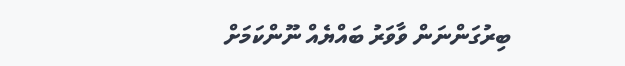ބިރުގަންނަން ވާވަރު ބައްޔެއް ނޫންކަމަށް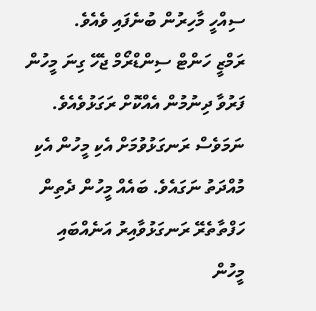ސިއްހީ މާހިރުން ބުނެފައި ވެއެވެ.
ރަމްޒީ ހަންޓް ސިންޑްރޯމް ޖެހޭ ގިނަ މީހުން ފަރުވާ ދިނުމުން އެއްކޮށް ރަގަޅުވެއެވެ. ނަމަވެސް ރަނގަޅުވުމަށް އެކި މީހުން އެކި މުއްދަތު ނަގައެވެ. ބައެއް މީހުން ދެތިން ހަފްތާތެރޭ ރަނގަޅުވާއިރު އަނެއްބައި މީހުން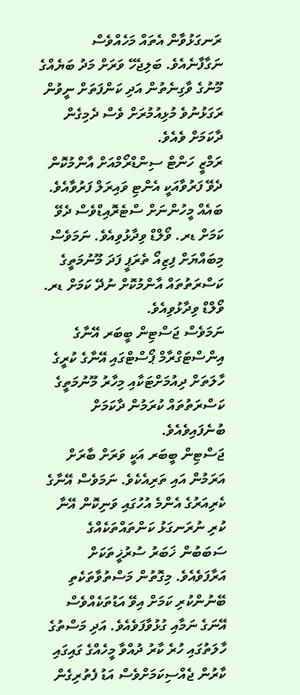ރަނގަޅުވާން އެތައް މަހެއްވެސް ނަގާފާނެއެވެ. ބަލިޖެހޭ ވަރަށް މަދު ބަޔެއްގެ މޫނުގެ ވާގިނެތުން އަދި ކަންފަތަށް ނީވުން ރަގަޅުނުވެ މުޅިއުމުރަށް ވެސް ދެމިގެން ދާކަމަށް ވެއެވެ.
ރަމްޒީ ހަންޓް ސިންޑްރޯމްއަށް އާންމުކޮން ދެވޭ ފަރުވާއަކީ އެންޓި ވައިރަލް ފަރުވާއެވެ. ބައެއް މީހުންނަށް ސްޓެރޮއިޑްވެސް ދެވޭ ކަމަށް ޑރ. ވޯލްޑް ވިދާޅުވިއެވެ. ނަމަވެސް މިބައްޔަށް ފިޒިއޯ ތެރަޕީ ފަދަ މޫނުމަތީގެ ކަސްރަތުތައް އާންމުކޮށް ނުދޭ ކަމަށް ޑރ. ވޯލްޑް ވިދާޅުވިއެވެ.
ނަމަވެސް ޖަސްޓިން ބީބަރ އޭނާގެ އިންސްޓަގްރާމް ޕޯސްޓްގައި އޭނާގެ ކުރީގެ ހާލަތަށް ދިއުމަށްޓަކާއި މިހާރު މޫނުމަތީގެ ކަސްރަތުތައް ކުރަމުން ދާކަމަށް ބުނެފައިވެއެވެ.
ޖަސްޓިން ބީބަރ އަކީ ވަރަށް ބާރަށް އަރަމުން އައި ތަރިއެކެވެ. ނަމަވެސް އޭނާގެ ކެރިއަރުގެ އެންމެ އުހުގައި ވަނިކޮން އޭނާ ކުރި ނުރަނގަޅު ކަންތައްތަކެއްގެ ސަބަބުން ޚަބަރު ސުރުޚީތަކަށް އަރާފަވެއެވެ. މިގޮތުން މަސްތުވާތަކެތި ބޭނުންކުރި ކަމަށް އިވޭ އަޑުތަކެއްވެސް އޭނަގެ ނަމާއި ގުޅުވާފަވެއެވެ. އަދި މަސްތުގެ ހާލަތުގައި ހުރެ ކާރު ދުއްވާ މީހެއްގެ ގައިގައި ކާރުން ޖެއްސިކަމަށްވެސް އަޑު ފެތުރިގެން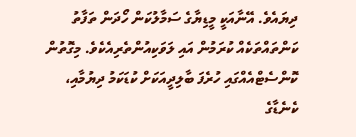ދިޔައެވެ. އޭނާއަކީ މީޑިޔާގެ ސަމާލުކަން ހޯދަން ތަފާތު ކަންތައްތަކެއް ކުރަމުން އައި ލަވަކިއުންތެރިއެކެވެ. މިގޮތުން ކޮންސެޓްއެއްގައި ހުރެފަ ބާލިދީއަކަށް ކުޑަކަމު ދިޔުމާއި، ކެނެޑާގެ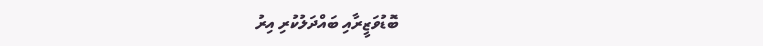ބޮޑުވަޒީރާއި ބައްދަލުކުރި އިރު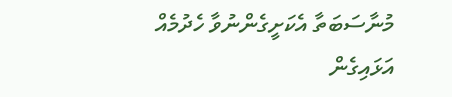މުނާސަބަތާ އެކަށީގެންނުވާ ހެދުމެއް އަޅައިގެން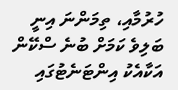ހުރުމާއި، ތިމަންނަ އިނީ ބަލިވެ ކަމަށް ބުނެ ސްކޭން އަކާއެކު އިންޓަނެޓުގައި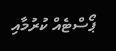ޕޯސްޓެއް ކުރުމާއި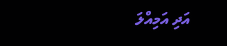އަދި އަމިއްލަ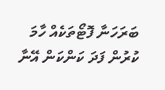ބަރަހަނާ ފޮޓޯތަކެއް ހާމަ ކުރުން ފަދަ ކަންކަން އޭނާ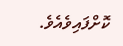ކޮށްފައިވެއެވެ.